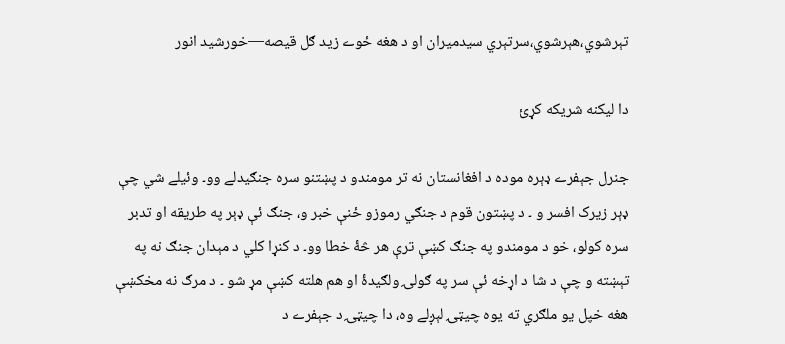تېرشوي،هېرشوي،سرتېري سيدميران او د هغه ځوے زيد ګل قيصه—خورشيد انور

دا ليکنه شريکه کړئ

جنرل جېفرے ډېره موده د افغانستان نه تر مومندو د پښتنو سره جنګيدلے وو۔ وئيلے شي چې ډېر زيرک افسر و ۔ د پښتون قوم د جنګي رموزو ځنې خبر و، جنګ ئې ډېر په طريقه او تدبر سره کولو، خو د مومندو په جنګ کښې ترې هر څۀ خطا وو۔ د کنړا کلي د مېدان جنګ نه په تېښته و چې د شا د اړخه ئې سر په ګولۍ ولګيدۀ او هم هلته کښې مړ شو ۔ د مرګ نه مخکښې هغه خپل يو ملګري ته يوه چيټۍ لېږلے وه، دا چيټۍ د جېفرے د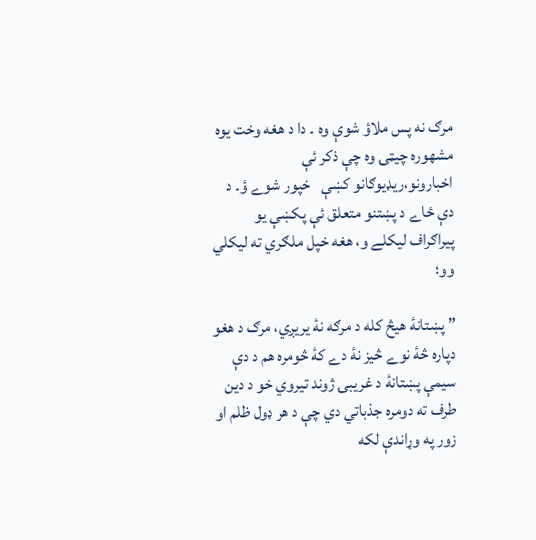مرګ نه پس ملاؤ شوې وه ۔ دا د هغه وخت يوه مشهوره چيټۍ وه چې ذکر ئې اخبارونو،ريډيوګانو کښې   خپور شوے ؤ۔ د دې ځاے د پښتنو متعلق ئې پکښې يو پيراګراف ليکلے و، هغه خپل ملګري ته ليکلي وو؛

” پښتانۀ هيڅ کله د مرګه نۀ يريږي، مرګ د هغو دپاره څۀ نوے څيز نۀ دے کۀ څومره هم د دې سيمې پښتانۀ د غريبۍ ژوند تيروي خو د دين طرف ته دومره جذباتي دي چې د هر ډول ظلم او زور په وړاندې لکه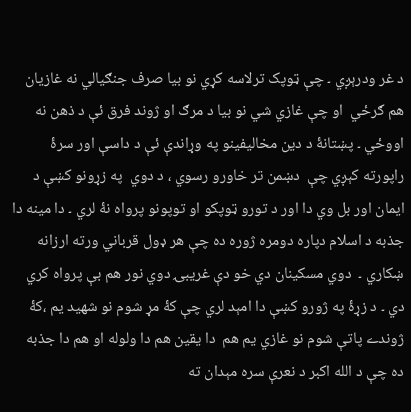د غر ودرېږي ۔ چې ټوپک ترلاسه کړي نو بيا صرف جنګيالي نه غازيان هم ګرځي  او چې غازي شي نو بيا د مرګ او ژوند فرق ئې د ذهن نه اووځي ۔ پښتانۀ د دين مخاليفينو په وړاندې ئې د داسې اور سرۀ راپورته کېږي چې  دښمن تر خاورو رسوي ، د دوي  په زړونو کښې د ايمان اور بل وي دا اور د تورو ټوپکو او توپونو پرواه نۀ لري ۔ دا مينه دا جذبه د اسلام دپاره دومره ژوره ده چې هر ډول قرباني ورته ارزانه ښکاري ۔  دوي مسکينان دي خو دې غريبۍ دوي نور هم بې پرواه کري دي ۔ د زړۀ په ژورو کښې دا امېد لري چې کۀ مړ شوم نو شهيد يم ،کۀ ژوندے پاتې شوم نو غازي يم هم  دا يقين هم دا ولوله او هم دا جذبه ده چې د الله اکبر د نعرې سره مېدان ته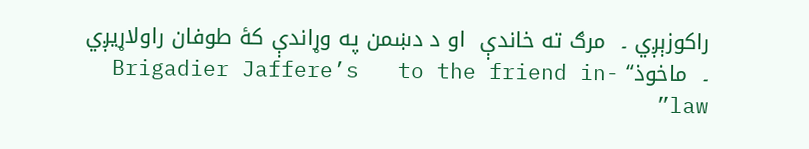راکوزېږي ۔  مرګ ته خاندې  او د دښمن په وړاندې کۀ طوفان راولاړيږي ۔  ماخوذ“ Brigadier Jaffere’s   to the friend in-law”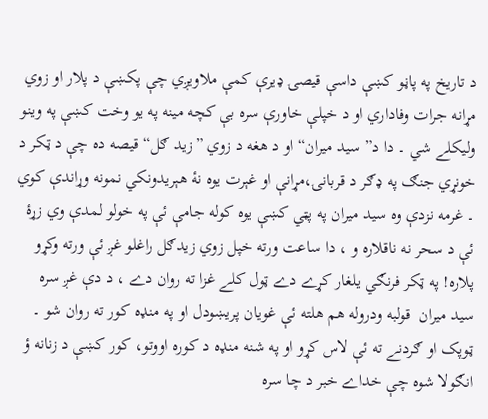د تاريخ په پاڼو کښې داسې قيصۍ ډيرې کمې ملاويږي چې پکښې د پلار او زوي مړانه جرات وفاداري او د خپلې خاورې سره بې کچه مينه په يو وخت کښې په وينو وليکلے شي ۔ دا د” سيد ميران“ او د هغه د زوي ”زيد ګل“ قيصه ده چې د ټکر د خونړي جنګ په ډګر د قربانۍ،مړانې او غېرت يوه نۀ هېريدونکي نمونه وړاندې کوي ۔ غرمه نزدې وه سيد ميران په پټي کښې يوه کوله جامې ئې په خولو لمدې وي زړۀ ئې د سحر نه ناقلاره و ، دا ساعت ورته خپل زوي زيدګل راغلو غږ ئې ورته وکړو پلاره! په ټکر فرنګي يلغار کړے دے ټول کلے غزا ته روان دے ، د دې غږ سره سيد ميران  قولبه ودروله هم هلته ئې غويان پريښودل او په منډه کور ته روان شو ۔ ټوپک او ګردنے ته ئې لاس کړو او په شنه منډه د کوره اووتو، کور کښې د زنانه ؤ انګولا شوه چې خداے خبر د چا سره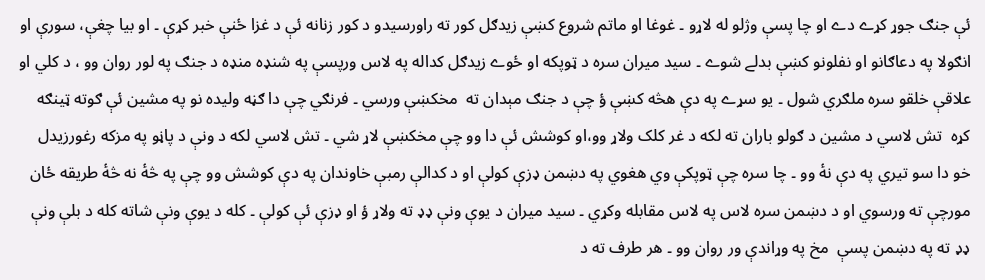ئې جنګ جوړ کړے دے او چا پسې وژلو له لاړو ۔ غوغا او ماتم شروع کښې زيدګل کور ته راورسيدو د کور زنانه ئې د غزا ځنې خبر کړې ۔ او بيا چغې، سورې او انګولا په دعاګانو او نفلونو کښې بدلے شوے ۔ سيد ميران سره د ټوپکه او ځوے زيدګل کداله په لاس ورپسې په شنډه منډه د جنګ په لور روان وو ، د کلي او علاقې خلقو سره ملګري شول ۔ يو سړے په دې هڅه کښې ؤ چې د جنګ مېدان ته  مخکښې ورسي ۔ فرنګي چې دا ګڼه وليده نو په مشين ئې ګوته ټينګه کړه  تش لاسي د مشين د ګولو باران ته لکه د غر کلک ولاړ وو،او کوشش ئې دا وو چې مخکښې لاړ شي ۔ تش لاسي لکه د ونې د پاڼو په مزکه رغورزيدل  خو دا سو تيري په دې نۀ وو ۔ چا سره چې ټوپکې وي هغوي په دښمن ډزې کولې او د کدالې رمبې خاوندان په دې کوشش وو چې په څۀ نه څۀ طريقه ځان مورچې ته ورسوي او د دښمن سره لاس په لاس مقابله وکړي ۔ سيد ميران د يوې ونې ډډ ته ولاړ ؤ او ډزې ئې کولې ۔ کله د يوې ونې شاته کله د بلې ونې ډډ ته په دښمن پسې  مخ په وړاندې ور روان وو ۔ هر طرف ته د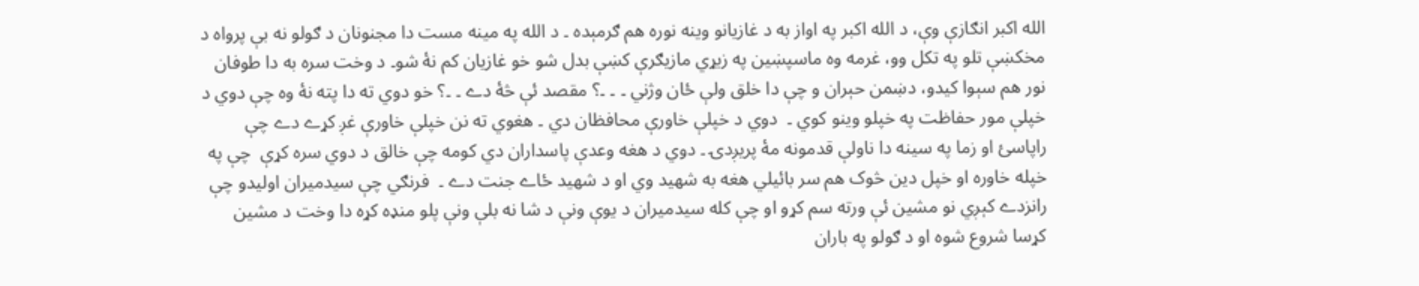الله اکبر انګازې وې، د الله اکبر په اواز به د غازيانو وينه نوره هم ګرمېده ۔ د الله په مينه مست دا مجنونان د ګولو نه بې پرواه د مخکښې تلو په تکل وو، غرمه وه ماسپښين په زيړي مازيګرې کښې بدل شو خو غازيان کم نۀ شو۔ د وخت سره به دا طوفان نور هم سېوا کيدو، دښمن حېران و چې دا خلق ولې ځان وژني ۔ ۔ ۔؟ مقصد ئې څۀ دے ۔ ۔؟ خو دوي ته دا پته نۀ وه چې دوي د خپلې مور حفاظت په خپلو وينو کوي ۔  دوي د خپلې خاورې محافظان دي ۔ هغوي ته نن خپلې خاورې غږ کړے دے چې راپاسئ او زما په سينه دا ناولې قدمونه مۀ پريږدۍ ۔ دوي د هغه وعدې پاسداران دي کومه چې خالق د دوي سره کړې  چې په خپله خاوره او خپل دين څوک هم سر بائيلي هغه به شهيد وي او د شهيد ځاے جنت دے ۔  فرنګي چې سيدميران اوليدو چې رانزدے کېږي نو مشين ئې ورته سم کړو او چې کله سيدميران د يوې ونې د شا نه بلې ونې پلو منډه کړه دا وخت د مشين کړسا شروع شوه او د ګولو په باران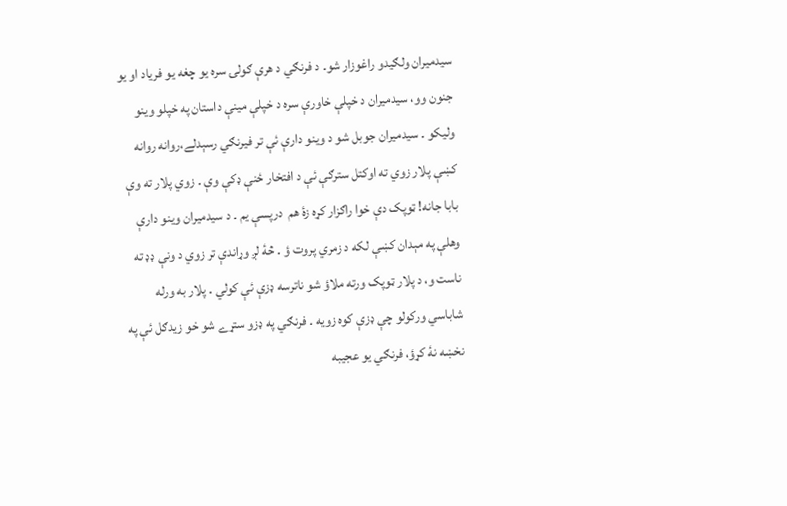سيدميران ولګيدو راغوزار شو۔ د فرنګي د هرې ګولۍ سره يو چغه يو فرياد او يو جنون وو، سيدميران د خپلې خاورې سره د خپلې مينې داستان په خپلو وينو وليکو ۔ سيدميران جوبل شو د وينو دارې ئې تر فيرنګي رسېدلے،روانه روانه کښې پلار زوي ته اوکتل سترګې ئې د افتخار ځنې ډکې وې ۔ زوي پلار ته وې بابا جانه! ټوپک دې خوا راګزار کړه زۀ هم  درپسې يم ۔ د سيدميران وينو دارې وهلې په مېدان کښې لکه د زمري پروت ؤ ۔ څۀ لږ وړاندې تر زوي د ونې ډډ ته ناست و، د پلار ټوپک ورته ملاؤ شو ناترسه ډزې ئې کولي ۔ پلار به ورله شاباسي ورکولو چې ډزې کوه زويه ۔ فرنګي په ډزو ستړے شو خو زيدګل ئې په نخښه نۀ کړؤ، فرنګي يو عجيبه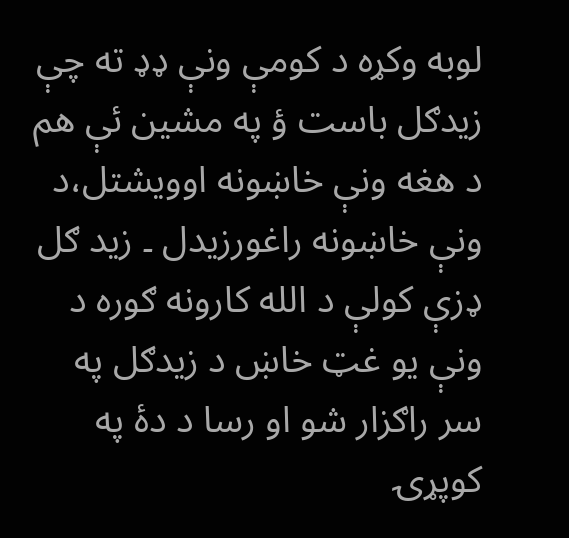لوبه وکړه د کومې ونې ډډ ته چې زيدګل باست ؤ په مشين ئې هم د هغه ونې خاښونه اوويشتل،د ونې خاښونه راغورزيدل ۔ زيد ګل ډزې کولې د الله کارونه ګوره د ونې يو غټ خاښ د زيدګل په سر راګزار شو او رسا د دۀ په کوپړۍ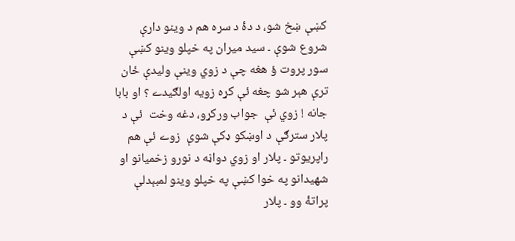کښې ښخ شو، د دۀ د سره هم د وينو دارې شروع شوې ۔ سيد ميران په خپلو وينو کښې سور پروت ؤ هغه چې د زوي وينې وليدې ځان ترې هېر شو چغه ئې کړه زويه اولګيدے ؟ او بابا جانه ! زوي ئې  جواب ورکړو، دغه وخت  ئې د پلار سترګې د اوښکو ډکې شوې  زوے ئې هم راپريوتو ۔ پلار او زوي دواڼه د نورو زخميانو او شهيدانو په خوا کښې په خپلو وينو لمبېدلې پراتۀ وو ۔ پلار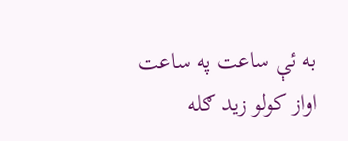به ئې ساعت په ساعت اواز کولو زيد ګله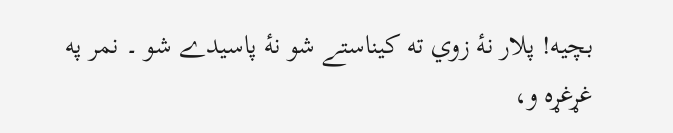بچيه! پلار نۀ زوي ته کيناستے شو نۀ پاسيدے شو ۔ نمر په غړغړه و،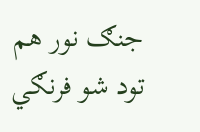جنګ نور هم تود شو فرنګي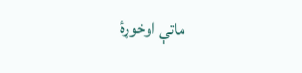ماتې اوخوړۀ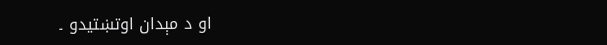او د مېدان اوتښتيدو ۔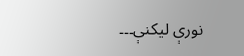نورې ليکنې۔۔۔